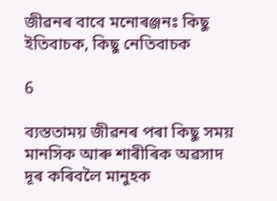জীৱনৰ বাবে মনোৰঞ্জনঃ কিছু ইতিবাচক, কিছু নেতিবাচক

6

ব্যস্ততাময় জীৱনৰ পৰা কিছু সময় মানসিক আৰু শাৰীৰিক অৱসাদ দূৰ কৰিবলৈ মানুহক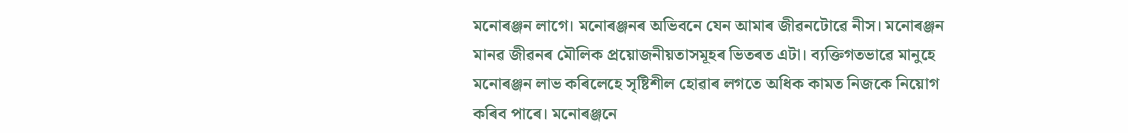মনোৰঞ্জন লাগে। মনোৰঞ্জনৰ অভিবনে যেন আমাৰ জীৱনটোৱে নীস। মনোৰঞ্জন মানৱ জীৱনৰ মৌলিক প্রয়োজনীয়তাসমূহৰ ভিতৰত এটা। ব্যক্তিগতভাৱে মানুহে মনোৰঞ্জন লাভ কৰিলেহে সৃষ্টিশীল হোৱাৰ লগতে অধিক কামত নিজকে নিয়োগ কৰিব পাৰে। মনোৰঞ্জনে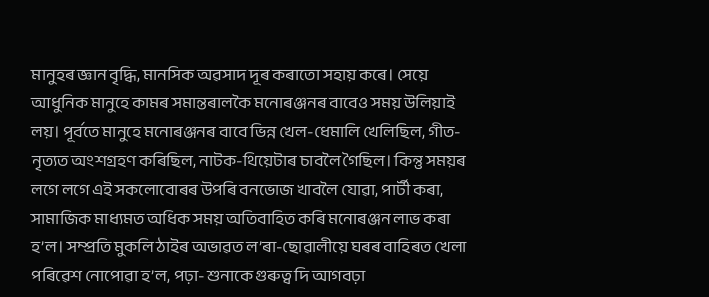মানুহৰ জ্ঞান বৃদ্ধি, মানসিক অৱসাদ দূৰ কৰাতো সহায় কৰে। সেয়ে আধুনিক মানুহে কামৰ সমান্তৰালকৈ মনোৰঞ্জনৰ বাবেও সময় উলিয়াই লয়। পূর্বতে মানুহে মনোৰঞ্জনৰ বাবে ভিন্ন খেল-ধেমালি খেলিছিল, গীত-নৃত্যত অংশগ্রহণ কৰিছিল, নাটক-থিয়েটাৰ চাবলৈ গৈছিল। কিন্তু সময়ৰ লগে লগে এই সকলোবোৰৰ উপৰি বনভোজ খাবলৈ যোৱা, পাৰ্টী কৰা, সামাজিক মাধ্যমত অধিক সময় অতিবাহিত কৰি মনোৰঞ্জন লাভ কৰা হ’ল। সম্প্ৰতি মুকলি ঠাইৰ অভাৱত ল’ৰা-ছোৱালীয়ে ঘৰৰ বাহিৰত খেলা পৰিৱেশ নোপোৱা হ’ল, পঢ়া- শুনাকে গুৰুত্ব দি আগবঢ়া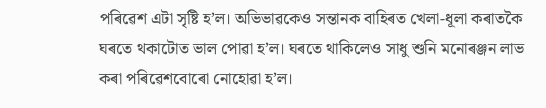পৰিৱেশ এটা সৃষ্টি হ’ল। অভিভাৱকেও সন্তানক বাহিৰত খেলা-ধূলা কৰাতকৈ ঘৰতে থকাটোত ভাল পোৱা হ’ল। ঘৰতে থাকিলেও সাধু শুনি মনোৰঞ্জন লাভ কৰা পৰিৱেশবোৰো নোহোৱা হ’ল।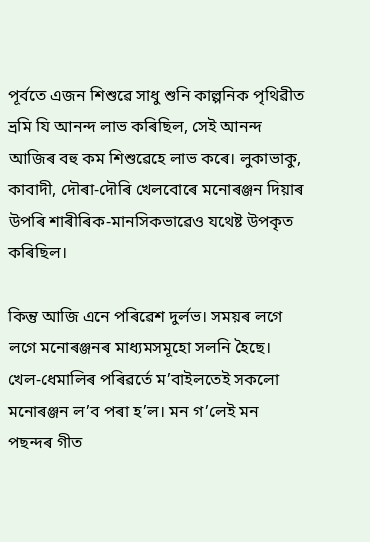পূর্বতে এজন শিশুৱে সাধু শুনি কাল্পনিক পৃথিৱীত ভ্ৰমি যি আনন্দ লাভ কৰিছিল, সেই আনন্দ আজিৰ বহু কম শিশুৱেহে লাভ কৰে। লুকাভাকু, কাবাদী, দৌৰা-দৌৰি খেলবোৰে মনোৰঞ্জন দিয়াৰ উপৰি শাৰীৰিক-মানসিকভাৱেও যথেষ্ট উপকৃত কৰিছিল।

কিন্তু আজি এনে পৰিৱেশ দুর্লভ। সময়ৰ লগে লগে মনোৰঞ্জনৰ মাধ্যমসমূহো সলনি হৈছে। খেল-ধেমালিৰ পৰিৱৰ্তে ম’বাইলতেই সকলো মনোৰঞ্জন ল’ব পৰা হ’ল। মন গ’লেই মন পছন্দৰ গীত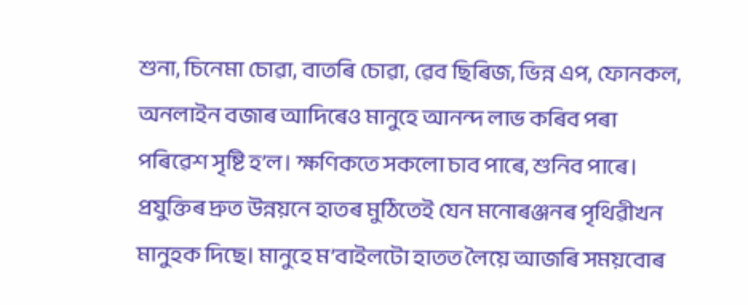শুনা, চিনেমা চোৱা, বাতৰি চোৱা, ৱেব ছিৰিজ, ভিন্ন এপ, ফোনকল, অনলাইন বজাৰ আদিৰেও মানুহে আনন্দ লাভ কৰিব পৰা পৰিৱেশ সৃষ্টি হ’ল। ক্ষণিকতে সকলো চাব পাৰে, শুনিব পাৰে। প্ৰযুক্তিৰ দ্ৰুত উন্নয়নে হাতৰ মুঠিতেই যেন মনোৰঞ্জনৰ পৃথিৱীখন মানুহক দিছে। মানুহে ম’বাইলটো হাতত লৈয়ে আজৰি সময়বোৰ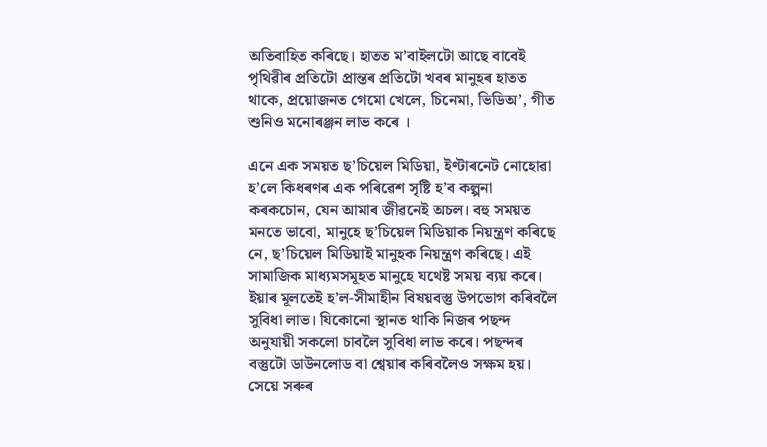অতিবাহিত কৰিছে। হাতত ম’বাইলটো আছে বাবেই পৃথিৱীৰ প্ৰতিটো প্ৰান্তৰ প্ৰতিটো খবৰ মানুহৰ হাতত থাকে, প্ৰয়োজনত গেমো খেলে, চিনেমা, ভিডিঅ’, গীত শুনিও মনোৰঞ্জন লাভ কৰে ।

এনে এক সময়ত ছ’চিয়েল মিডিয়া, ইণ্টাৰনেট নোহোৱা হ’লে কিধৰণৰ এক পৰিৱেশ সৃষ্টি হ’ব কল্পনা কৰকচোন, যেন আমাৰ জীৱনেই অচল। বহু সময়ত মনতে ভাবো, মানুহে ছ’চিয়েল মিডিয়াক নিয়ন্ত্ৰণ কৰিছে নে, ছ’চিয়েল মিডিয়াই মানুহক নিয়ন্ত্ৰণ কৰিছে। এই সামাজিক মাধ্যমসমূহত মানুহে যথেষ্ট সময় ব্যয় কৰে। ইয়াৰ মূলতেই হ’ল-সীমাহীন বিষয়বস্তু উপভোগ কৰিবলৈ সুবিধা লাভ। যিকোনো স্থানত থাকি নিজৰ পছন্দ অনুযায়ী সকলো চাবলৈ সুবিধা লাভ কৰে। পছন্দৰ বস্তুটো ডাউনলোড বা শ্বেয়াৰ কৰিবলৈও সক্ষম হয়। সেয়ে সৰুৰ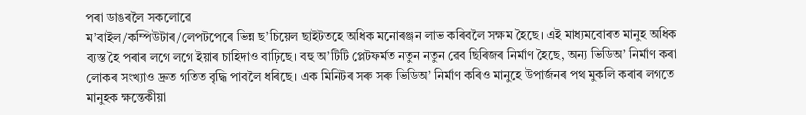পৰা ডাঙৰলৈ সকলোৱে
ম’বাইল/কম্পিউটাৰ/লেপটপেৰে ভিন্ন ছ’চিয়েল ছাইটতহে অধিক মনোৰঞ্জন লাভ কৰিবলৈ সক্ষম হৈছে। এই মাধ্যমবোৰত মানুহ অধিক ব্যস্ত হৈ পৰাৰ লগে লগে ইয়াৰ চাহিদাও বাঢ়িছে। বহু অ’টিটি প্লেটফৰ্মত নতুন নতুন ৱেব ছিৰিজৰ নিৰ্মাণ হৈছে, অন্য ভিডিঅ’ নিৰ্মাণ কৰা লোকৰ সংখ্যাও দ্রুত গতিত বৃদ্ধি পাবলৈ ধৰিছে। এক মিনিটৰ সৰু সৰু ভিডিঅ’ নিৰ্মাণ কৰিও মানুহে উপাৰ্জনৰ পথ মুকলি কৰাৰ লগতে মানুহক ক্ষন্তেকীয়া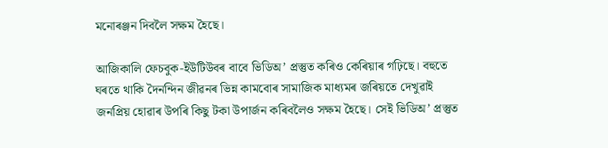মনোৰঞ্জন দিবলৈ সক্ষম হৈছে।

আজিকালি ফেচবুক-ইউটিউবৰ বাবে ভিডিঅ’ প্ৰস্তুত কৰিও কেৰিয়াৰ গঢ়িছে। বহুতে ঘৰতে থাকি দৈনন্দিন জীৱনৰ ভিন্ন কামবোৰ সামাজিক মাধ্যমৰ জৰিয়তে দেখুৱাই জনপ্ৰিয় হোৱাৰ উপৰি কিছু টকা উপাৰ্জন কৰিবলৈও সক্ষম হৈছে। সেই ভিডিঅ’ প্ৰস্তুত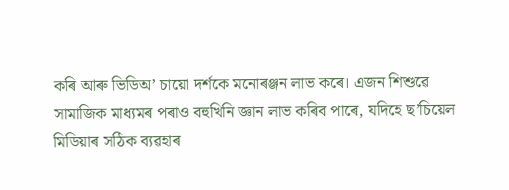কৰি আৰু ভিডিঅ’ চায়ো দর্শকে মনোৰঞ্জন লাভ কৰে। এজন শিশুৱে সামাজিক মাধ্যমৰ পৰাও বহুখিনি জ্ঞান লাভ কৰিব পাৰে, যদিহে ছ’চিয়েল মিডিয়াৰ সঠিক ব্যৱহাৰ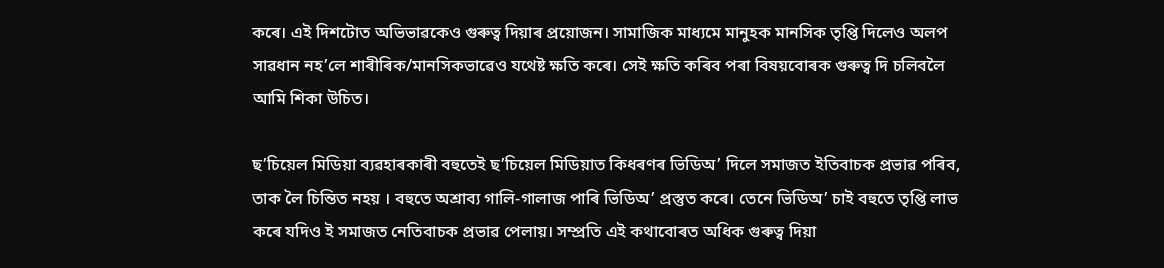কৰে। এই দিশটোত অভিভাৱকেও গুৰুত্ব দিয়াৰ প্ৰয়োজন। সামাজিক মাধ্যমে মানুহক মানসিক তৃপ্তি দিলেও অলপ সাৱধান নহ’লে শাৰীৰিক/মানসিকভাৱেও যথেষ্ট ক্ষতি কৰে। সেই ক্ষতি কৰিব পৰা বিষয়বোৰক গুৰুত্ব দি চলিবলৈ আমি শিকা উচিত।

ছ’চিয়েল মিডিয়া ব্যৱহাৰকাৰী বহুতেই ছ’চিয়েল মিডিয়াত কিধৰণৰ ভিডিঅ’ দিলে সমাজত ইতিবাচক প্ৰভাৱ পৰিব, তাক লৈ চিন্তিত নহয় । বহুতে অশ্রাব্য গালি-গালাজ পাৰি ভিডিঅ’ প্রস্তুত কৰে। তেনে ভিডিঅ’ চাই বহুতে তৃপ্তি লাভ কৰে যদিও ই সমাজত নেতিবাচক প্ৰভাৱ পেলায়। সম্প্রতি এই কথাবোৰত অধিক গুৰুত্ব দিয়া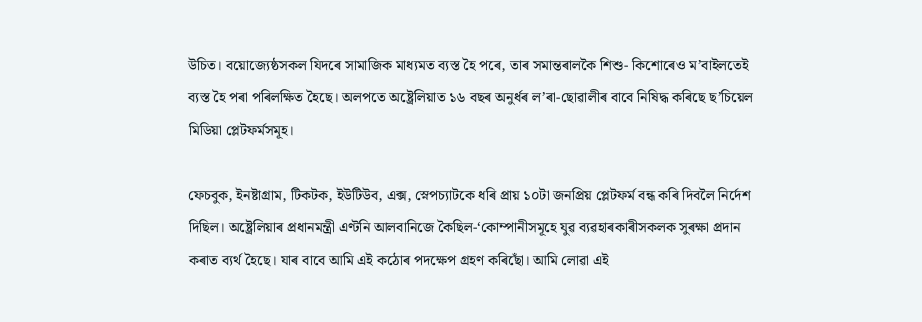উচিত। বয়োজ্যেষ্ঠসকল যিদৰে সামাজিক মাধ্যমত ব্যস্ত হৈ পৰে, তাৰ সমান্তৰালকৈ শিশু- কিশোৰেও ম’বাইলতেই ব্যস্ত হৈ পৰা পৰিলক্ষিত হৈছে। অলপতে অষ্ট্ৰেলিয়াত ১৬ বছৰ অনুৰ্ধৰ ল’ৰা-ছোৱালীৰ বাবে নিষিদ্ধ কৰিছে ছ’চিয়েল মিডিয়া প্লেটফর্মসমূহ।

ফেচবুক, ইনষ্টাগ্রাম, টিকটক, ইউটিউব, এক্স, স্নেপচ্যাটকে ধৰি প্ৰায় ১০টা জনপ্রিয় প্লেটফৰ্ম বন্ধ কৰি দিবলৈ নিৰ্দেশ দিছিল। অষ্ট্ৰেলিয়াৰ প্ৰধানমন্ত্রী এণ্টনি আলবানিজে কৈছিল-‘কোম্পানীসমূহে যুৱ ব্যৱহাৰকাৰীসকলক সুৰক্ষা প্ৰদান কৰাত ব্যৰ্থ হৈছে। যাৰ বাবে আমি এই কঠোৰ পদক্ষেপ গ্ৰহণ কৰিছোঁ। আমি লোৱা এই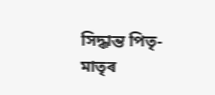সিদ্ধান্ত পিতৃ-মাতৃৰ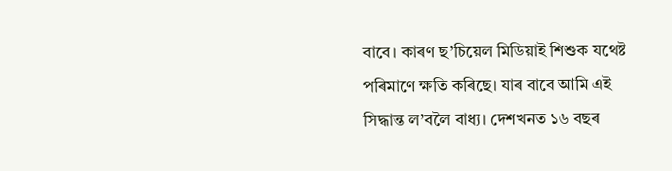বাবে। কাৰণ ছ’চিয়েল মিডিয়াই শিশুক যথেষ্ট পৰিমাণে ক্ষতি কৰিছে। যাৰ বাবে আমি এই সিদ্ধান্ত ল’বলৈ বাধ্য। দেশখনত ১৬ বছৰ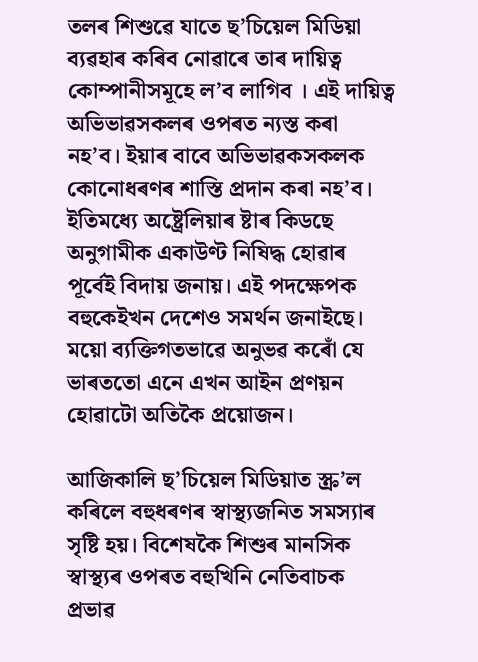তলৰ শিশুৱে যাতে ছ’চিয়েল মিডিয়া ব্যৱহাৰ কৰিব নোৱাৰে তাৰ দায়িত্ব কোম্পানীসমূহে ল’ব লাগিব । এই দায়িত্ব অভিভাৱসকলৰ ওপৰত ন্যস্ত কৰা নহ’ব। ইয়াৰ বাবে অভিভাৱকসকলক কোনোধৰণৰ শাস্তি প্ৰদান কৰা নহ’ব। ইতিমধ্যে অষ্ট্ৰেলিয়াৰ ষ্টাৰ কিডছে অনুগামীক একাউণ্ট নিষিদ্ধ হোৱাৰ পূর্বেই বিদায় জনায়। এই পদক্ষেপক বহুকেইখন দেশেও সমর্থন জনাইছে। ময়ো ব্যক্তিগতভাৱে অনুভৱ কৰোঁ যে ভাৰততো এনে এখন আইন প্রণয়ন হোৱাটো অতিকৈ প্ৰয়োজন।

আজিকালি ছ’চিয়েল মিডিয়াত স্ক্ৰ’ল কৰিলে বহুধৰণৰ স্বাস্থ্যজনিত সমস্যাৰ সৃষ্টি হয়। বিশেষকৈ শিশুৰ মানসিক স্বাস্থ্যৰ ওপৰত বহুখিনি নেতিবাচক প্ৰভাৱ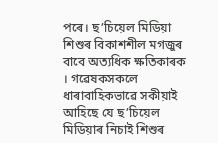পৰে। ছ’চিয়েল মিডিয়া শিশুৰ বিকাশশীল মগজুৰ বাবে অত্যধিক ক্ষতিকাৰক । গৱেষকসকলে ধাৰাবাহিকভাৱে সকীয়াই আহিছে যে ছ’চিয়েল মিডিয়াৰ নিচাই শিশুৰ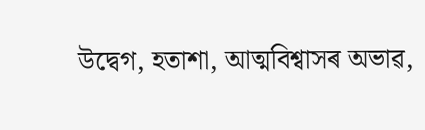উদ্বেগ, হতাশা, আত্মবিশ্বাসৰ অভাৱ,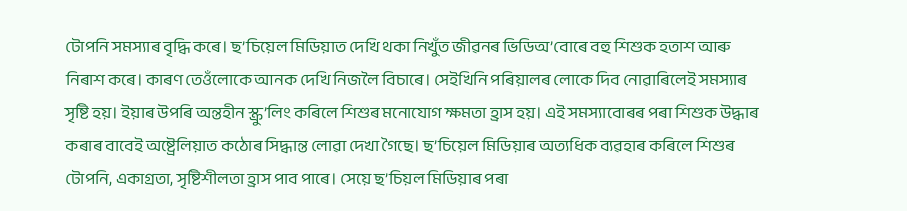টোপনি সমস্যাৰ বৃদ্ধি কৰে। ছ’চিয়েল মিডিয়াত দেখি থকা নিখুঁত জীৱনৰ ভিডিঅ’বোৰে বহু শিশুক হতাশ আৰু নিৰাশ কৰে। কাৰণ তেওঁলোকে আনক দেখি নিজলৈ বিচাৰে। সেইখিনি পৰিয়ালৰ লোকে দিব নোৱাৰিলেই সমস্যাৰ সৃষ্টি হয়। ইয়াৰ উপৰি অন্তহীন স্ক্রু’লিং কৰিলে শিশুৰ মনোযোগ ক্ষমতা হ্রাস হয়। এই সমস্যাবোৰৰ পৰা শিশুক উদ্ধাৰ কৰাৰ বাবেই অষ্ট্ৰেলিয়াত কঠোৰ সিদ্ধান্ত লোৱা দেখা গৈছে। ছ’চিয়েল মিডিয়াৰ অত্যধিক ব্যৱহাৰ কৰিলে শিশুৰ টোপনি, একাগ্রতা, সৃষ্টিশীলতা হ্ৰাস পাব পাৰে। সেয়ে ছ’চিয়ল মিডিয়াৰ পৰা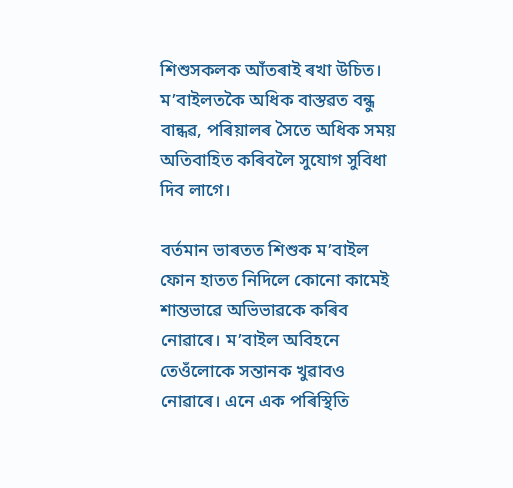শিশুসকলক আঁতৰাই ৰখা উচিত। ম’বাইলতকৈ অধিক বাস্তৱত বন্ধু বান্ধৱ, পৰিয়ালৰ সৈতে অধিক সময় অতিবাহিত কৰিবলৈ সুযোগ সুবিধা দিব লাগে।

বৰ্তমান ভাৰতত শিশুক ম’বাইল ফোন হাতত নিদিলে কোনো কামেই শান্তভাৱে অভিভাৱকে কৰিব নোৱাৰে। ম’বাইল অবিহনে তেওঁলোকে সন্তানক খুৱাবও নোৱাৰে। এনে এক পৰিস্থিতি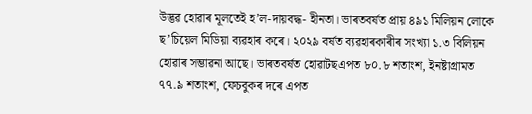উদ্ভৱ হোৱাৰ মূলতেই হ’ল-দায়বদ্ধ- হীনতা। ভাৰতবৰ্ষত প্রায় ৪৯১ মিলিয়ন লোকে ছ’চিয়েল মিডিয়া ব্যৱহাৰ কৰে। ২০২৯ বৰ্ষত ব্যৱহাৰকাৰীৰ সংখ্যা ১.৩ বিলিয়ন হোৱাৰ সম্ভাৱনা আছে। ভাৰতবৰ্ষত হোৱাটছএপত ৮০.৮ শতাংশ, ইনষ্টাগ্ৰামত ৭৭.৯ শতাংশ, ফেচবুকৰ দৰে এপত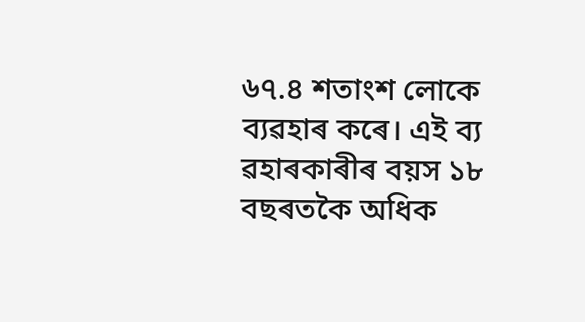৬৭.৪ শতাংশ লোকে ব্যৱহাৰ কৰে। এই ব্য ৱহাৰকাৰীৰ বয়স ১৮ বছৰতকৈ অধিক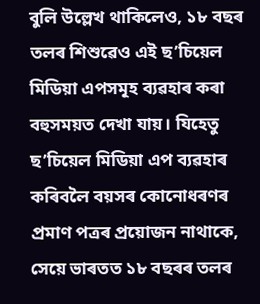বুলি উল্লেখ থাকিলেও, ১৮ বছৰ তলৰ শিশুৱেও এই ছ’চিয়েল মিডিয়া এপসমূহ ব্যৱহাৰ কৰা বহুসময়ত দেখা যায়। যিহেতু ছ’চিয়েল মিডিয়া এপ ব্যৱহাৰ কৰিবলৈ বয়সৰ কোনোধৰণৰ প্ৰমাণ পত্ৰৰ প্ৰয়োজন নাথাকে, সেয়ে ভাৰতত ১৮ বছৰৰ তলৰ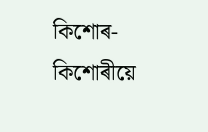কিশোৰ-কিশোৰীয়ে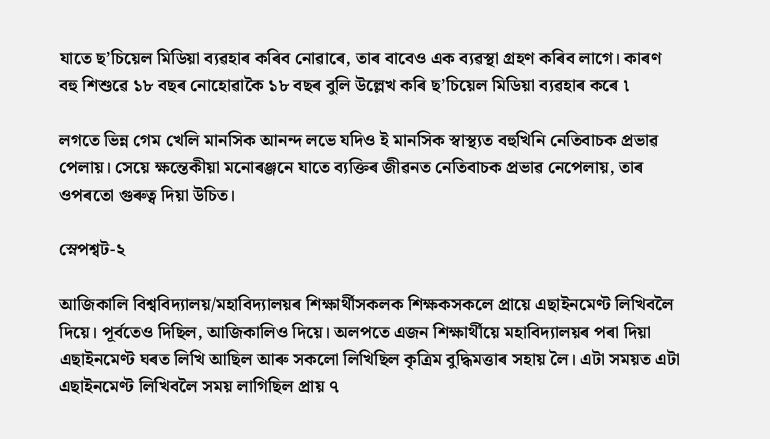যাতে ছ’চিয়েল মিডিয়া ব্যৱহাৰ কৰিব নোৱাৰে, তাৰ বাবেও এক ব্যৱস্থা গ্ৰহণ কৰিব লাগে। কাৰণ বহু শিশুৱে ১৮ বছৰ নোহোৱাকৈ ১৮ বছৰ বুলি উল্লেখ কৰি ছ’চিয়েল মিডিয়া ব্যৱহাৰ কৰে ৷

লগতে ভিন্ন গেম খেলি মানসিক আনন্দ লভে যদিও ই মানসিক স্বাস্থ্যত বহুখিনি নেতিবাচক প্ৰভাৱ পেলায়। সেয়ে ক্ষন্তেকীয়া মনোৰঞ্জনে যাতে ব্যক্তিৰ জীৱনত নেতিবাচক প্ৰভাৱ নেপেলায়, তাৰ ওপৰতো গুৰুত্ব দিয়া উচিত।

স্নেপশ্বট-২

আজিকালি বিশ্ববিদ্যালয়/মহাবিদ্যালয়ৰ শিক্ষার্থীসকলক শিক্ষকসকলে প্ৰায়ে এছাইনমেণ্ট লিখিবলৈ দিয়ে। পূর্বতেও দিছিল, আজিকালিও দিয়ে। অলপতে এজন শিক্ষার্থীয়ে মহাবিদ্যালয়ৰ পৰা দিয়া এছাইনমেণ্ট ঘৰত লিখি আছিল আৰু সকলো লিখিছিল কৃত্রিম বুদ্ধিমত্তাৰ সহায় লৈ। এটা সময়ত এটা এছাইনমেণ্ট লিখিবলৈ সময় লাগিছিল প্রায় ৭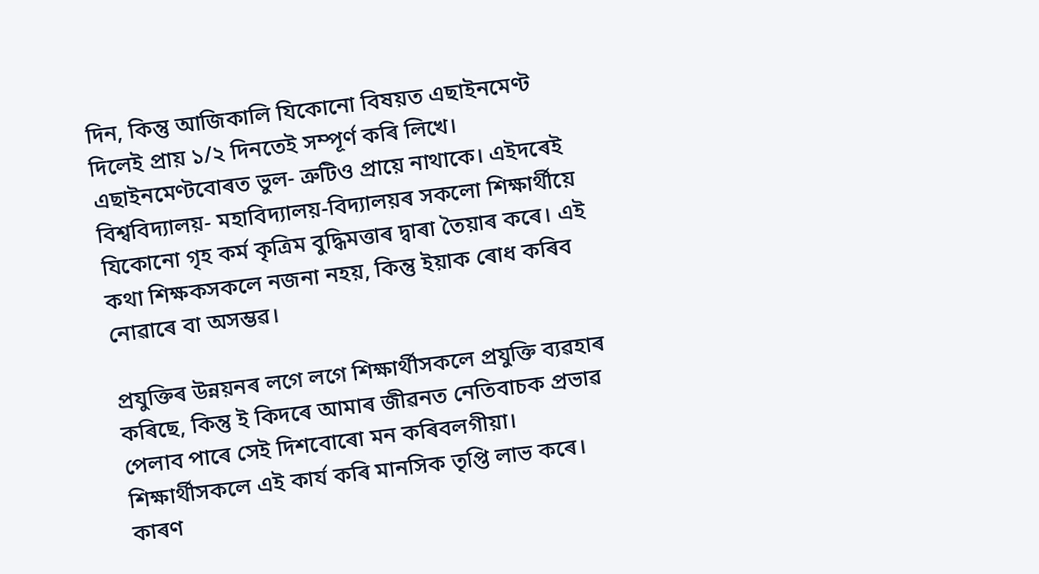দিন, কিন্তু আজিকালি যিকোনো বিষয়ত এছাইনমেণ্ট দিলেই প্রায় ১/২ দিনতেই সম্পূৰ্ণ কৰি লিখে। এছাইনমেণ্টবোৰত ভুল- ত্রুটিও প্রায়ে নাথাকে। এইদৰেই বিশ্ববিদ্যালয়- মহাবিদ্যালয়-বিদ্যালয়ৰ সকলো শিক্ষার্থীয়ে যিকোনো গৃহ কর্ম কৃত্রিম বুদ্ধিমত্তাৰ দ্বাৰা তৈয়াৰ কৰে। এই কথা শিক্ষকসকলে নজনা নহয়, কিন্তু ইয়াক ৰোধ কৰিব নোৱাৰে বা অসম্ভৱ।

প্ৰযুক্তিৰ উন্নয়নৰ লগে লগে শিক্ষার্থীসকলে প্রযুক্তি ব্যৱহাৰ কৰিছে, কিন্তু ই কিদৰে আমাৰ জীৱনত নেতিবাচক প্ৰভাৱ পেলাব পাৰে সেই দিশবোৰো মন কৰিবলগীয়া। শিক্ষাৰ্থীসকলে এই কাৰ্য কৰি মানসিক তৃপ্তি লাভ কৰে। কাৰণ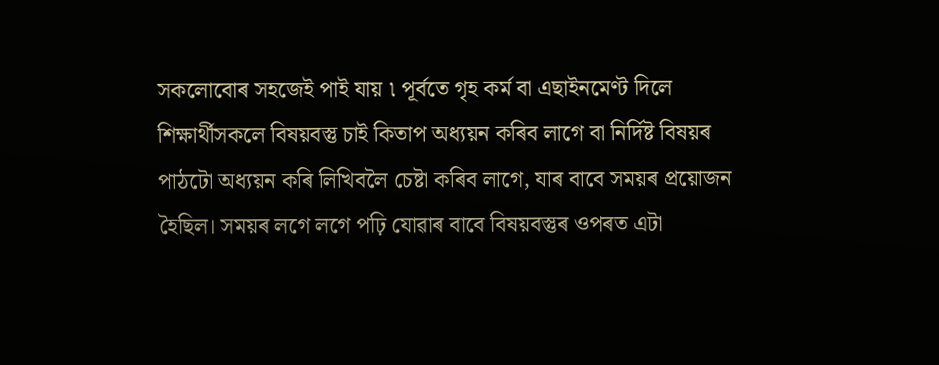সকলোবোৰ সহজেই পাই যায় ৷ পূৰ্বতে গৃহ কর্ম বা এছাইনমেণ্ট দিলে শিক্ষার্থীসকলে বিষয়বস্তু চাই কিতাপ অধ্যয়ন কৰিব লাগে বা নিৰ্দিষ্ট বিষয়ৰ পাঠটো অধ্যয়ন কৰি লিখিবলৈ চেষ্টা কৰিব লাগে, যাৰ বাবে সময়ৰ প্ৰয়োজন হৈছিল। সময়ৰ লগে লগে পঢ়ি যোৱাৰ বাবে বিষয়বস্তুৰ ওপৰত এটা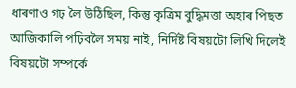ধাৰণাও গঢ় লৈ উঠিছিল, কিন্তু কৃত্রিম বুদ্ধিমত্তা অহাৰ পিছত আজিকালি পঢ়িবলৈ সময় নাই, নির্দিষ্ট বিষয়টো লিখি দিলেই বিষয়টো সম্পর্কে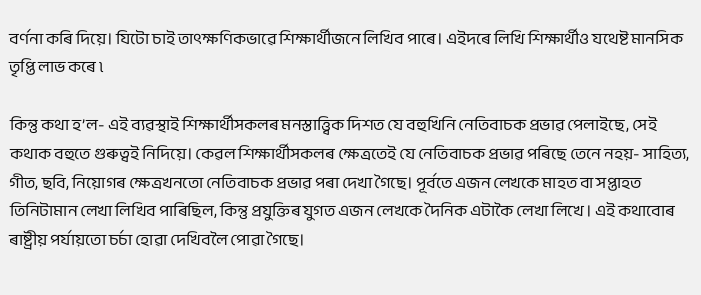বৰ্ণনা কৰি দিয়ে। যিটো চাই তাৎক্ষণিকভাৱে শিক্ষার্থীজনে লিখিব পাৰে। এইদৰে লিখি শিক্ষার্থীও যথেষ্ট মানসিক তৃপ্তি লাভ কৰে ৷

কিন্তু কথা হ’ল- এই ব্যৱস্থাই শিক্ষাৰ্থীসকলৰ মনস্তাত্ত্বিক দিশত যে বহুখিনি নেতিবাচক প্ৰভাৱ পেলাইছে, সেই কথাক বহুতে গুৰুত্বই নিদিয়ে। কেৱল শিক্ষাৰ্থীসকলৰ ক্ষেত্রতেই যে নেতিবাচক প্ৰভাৱ পৰিছে তেনে নহয়- সাহিত্য, গীত, ছবি, নিয়োগৰ ক্ষেত্ৰখনতো নেতিবাচক প্ৰভাৱ পৰা দেখা গৈছে। পূর্বতে এজন লেখকে মাহত বা সপ্তাহত তিনিটামান লেখা লিখিব পাৰিছিল, কিন্তু প্ৰযুক্তিৰ যুগত এজন লেখকে দৈনিক এটাকৈ লেখা লিখে । এই কথাবোৰ ৰাষ্ট্ৰীয় পৰ্যায়তো চৰ্চা হোৱা দেখিবলৈ পোৱা গৈছে।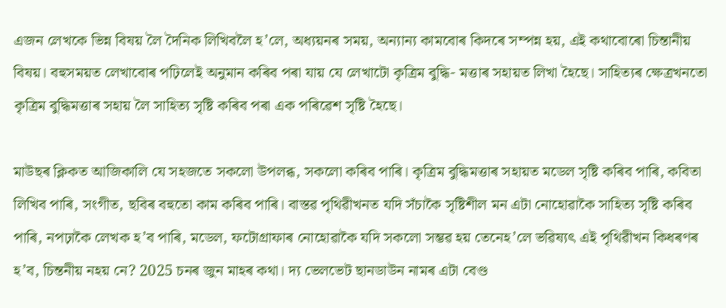এজন লেখকে ভিন্ন বিষয় লৈ দৈনিক লিখিবলৈ হ’লে, অধ্যয়নৰ সময়, অন্যান্য কামবোৰ কিদৰে সম্পন্ন হয়, এই কথাবোৰো চিন্তানীয় বিষয়। বহুসময়ত লেখাবোৰ পঢ়িলেই অনুমান কৰিব পৰা যায় যে লেখাটো কৃত্রিম বুদ্ধি- মত্তাৰ সহায়ত লিখা হৈছে। সাহিত্যৰ ক্ষেত্ৰখনতো কৃত্রিম বুদ্ধিমত্তাৰ সহায় লৈ সাহিত্য সৃষ্টি কৰিব পৰা এক পৰিৱেশ সৃষ্টি হৈছে।

মাউছৰ ক্লিকত আজিকালি যে সহজতে সকলো উপলব্ধ, সকলো কৰিব পাৰি। কৃত্রিম বুদ্ধিমত্তাৰ সহায়ত মডেল সৃষ্টি কৰিব পাৰি, কবিতা লিখিব পাৰি, সংগীত, ছবিৰ বহুতো কাম কৰিব পাৰি। বাস্তৱ পৃথিৱীখনত যদি সঁচাকৈ সৃষ্টিশীল মন এটা নোহোৱাকৈ সাহিত্য সৃষ্টি কৰিব পাৰি, নপঢ়াকৈ লেখক হ’ব পাৰি, মডেল, ফটোগ্ৰাফাৰ নোহোৱাকৈ যদি সকলো সম্ভৱ হয় তেনেহ’লে ভৱিষ্যৎ এই পৃথিৱীখন কিধৰণৰ হ’ব, চিন্তনীয় নহয় নে? 2025 চনৰ জুন মাহৰ কথা। দ্য ভেলভেট ছানডাউন নামৰ এটা বেণ্ড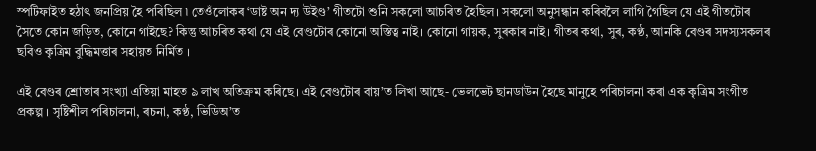স্পটিফাইত হঠাৎ জনপ্ৰিয় হৈ পৰিছিল ৷ তেওঁলোকৰ ‘ডাষ্ট অন দ্য উইণ্ড’ গীতটো শুনি সকলো আচৰিত হৈছিল। সকলো অনুসন্ধান কৰিবলৈ লাগি গৈছিল যে এই গীতটোৰ সৈতে কোন জড়িত, কোনে গাইছে? কিন্তু আচৰিত কথা যে এই বেণ্ডটোৰ কোনো অস্তিত্ব নাই। কোনো গায়ক, সুৰকাৰ নাই। গীতৰ কথা, সুৰ, কণ্ঠ, আনকি বেণ্ডৰ সদস্যসকলৰ ছবিও কৃত্রিম বুদ্ধিমত্তাৰ সহায়ত নির্মিত ।

এই বেণ্ডৰ শ্ৰোতাৰ সংখ্যা এতিয়া মাহত ৯ লাখ অতিক্ৰম কৰিছে। এই বেণ্ডটোৰ বায়’ত লিখা আছে- ভেলভেট ছানডাউন হৈছে মানুহে পৰিচালনা কৰা এক কৃত্রিম সংগীত প্রকল্প । সৃষ্টিশীল পৰিচালনা, ৰচনা, কণ্ঠ, ভিডিঅ’ত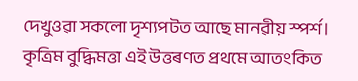দেখুওৱা সকলো দৃশ্যপটত আছে মানৱীয় স্পর্শ। কৃত্রিম বুদ্ধিমত্তা এই উত্তৰণত প্ৰথমে আতংকিত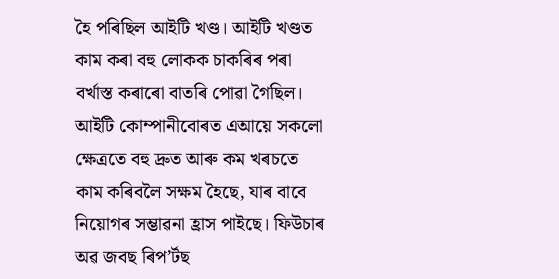হৈ পৰিছিল আইটি খণ্ড। আইটি খণ্ডত কাম কৰা বহু লোকক চাকৰিৰ পৰা বৰ্খাস্ত কৰাৰো বাতৰি পোৱা গৈছিল। আইটি কোম্পানীবোৰত এআয়ে সকলো ক্ষেত্ৰতে বহু দ্ৰুত আৰু কম খৰচতে কাম কৰিবলৈ সক্ষম হৈছে, যাৰ বাবে নিয়োগৰ সম্ভাৱনা হ্ৰাস পাইছে। ফিউচাৰ অৱ জবছ ৰিপ’ৰ্টছ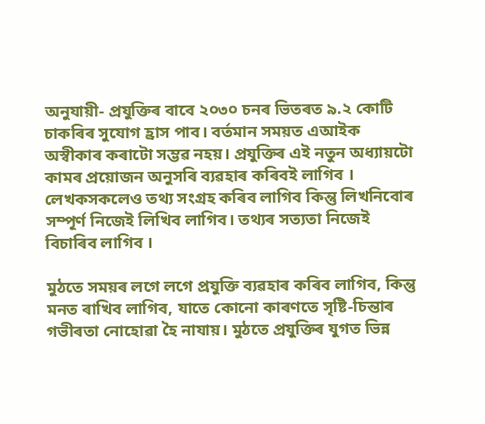অনুযায়ী- প্ৰযুক্তিৰ বাবে ২০৩০ চনৰ ভিতৰত ৯.২ কোটি চাকৰিৰ সুযোগ হ্রাস পাব। বর্তমান সময়ত এআইক অস্বীকাৰ কৰাটো সম্ভৱ নহয়। প্ৰযুক্তিৰ এই নতুন অধ্যায়টো কামৰ প্রয়োজন অনুসৰি ব্যৱহাৰ কৰিবই লাগিব । লেখকসকলেও তথ্য সংগ্ৰহ কৰিব লাগিব কিন্তু লিখনিবোৰ সম্পূৰ্ণ নিজেই লিখিব লাগিব। তথ্যৰ সত্যতা নিজেই বিচাৰিব লাগিব ।

মুঠতে সময়ৰ লগে লগে প্ৰযুক্তি ব্যৱহাৰ কৰিব লাগিব, কিন্তু মনত ৰাখিব লাগিব, যাতে কোনো কাৰণতে সৃষ্টি-চিন্তাৰ গভীৰতা নোহোৱা হৈ নাযায়। মুঠতে প্ৰযুক্তিৰ যুগত ভিন্ন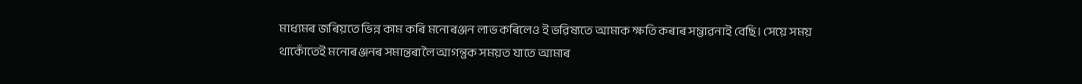মাধ্যমৰ জৰিয়তে ভিন্ন কাম কৰি মনোৰঞ্জন লাভ কৰিলেও ই ভৱিষ্যতে আমাক ক্ষতি কৰাৰ সম্ভাৱনাই বেছি। সেয়ে সময় থাকোঁতেই মনোৰঞ্জনৰ সমান্তৰালৈ আগন্তুক সময়ত যাতে আমাৰ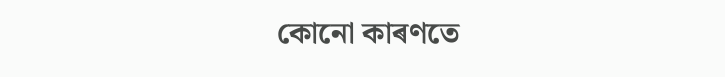কোনো কাৰণতে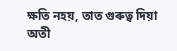ক্ষতি নহয়, তাত গুৰুত্ব দিয়া অতী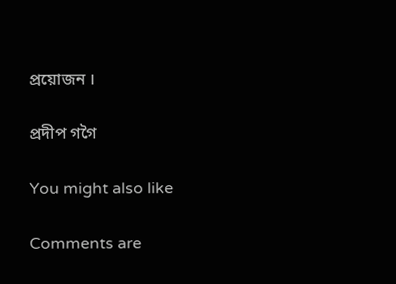প্রয়োজন ।

প্ৰদীপ গগৈ

You might also like

Comments are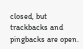closed, but trackbacks and pingbacks are open.